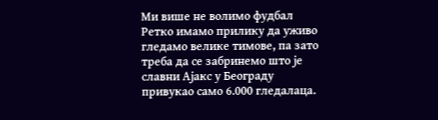Ми више не волимо фудбал
Ретко имамо прилику да уживо гледамо велике тимове, па зато треба да се забринемо што је славни Ајакс у Београду привукао само 6.000 гледалаца.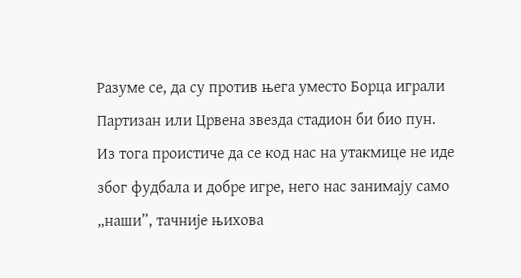Разуме се, да су против њега уместо Борца играли Партизан или Црвена звезда стадион би био пун.
Из тога проистиче да се код нас на утакмице не иде због фудбала и добре игре, него нас занимају само „наши”, тачније њихова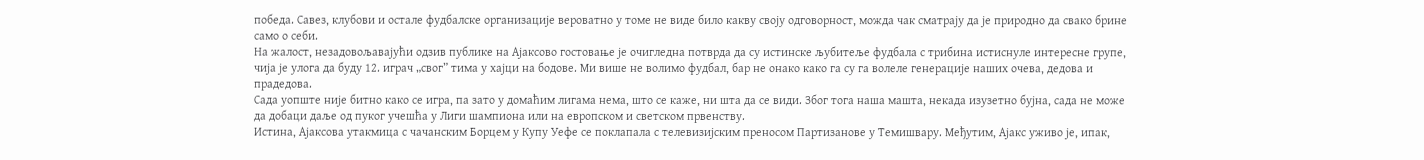победа. Савез, клубови и остале фудбалске организације вероватно у томе не виде било какву своју одговорност, можда чак сматрају да је природно да свако брине само о себи.
На жалост, незадовољавајући одзив публике на Ајаксово гостовање је очигледна потврда да су истинске љубитеље фудбала с трибина истиснуле интересне групе, чија је улога да буду 12. играч „свог” тима у хајци на бодове. Ми више не волимо фудбал, бар не онако како га су га волеле генерације наших очева, дедова и прадедова.
Сада уопште није битно како се игра, па зато у домаћим лигама нема, што се каже, ни шта да се види. Због тога наша машта, некада изузетно бујна, сада не може да добаци даље од пуког учешћа у Лиги шампиона или на европском и светском првенству.
Истина, Ајаксова утакмица с чачанским Борцем у Купу Уефе се поклапала с телевизијским преносом Партизанове у Темишвару. Међутим, Ајакс уживо је, ипак,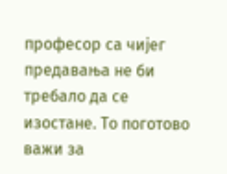професор са чијег предавања не би требало да се изостане. То поготово важи за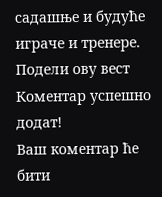садашње и будуће играче и тренере.
Подели ову вест
Комeнтар успeшно додат!
Ваш комeнтар ћe бити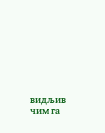видљив чим га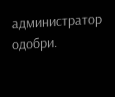администратор одобри.